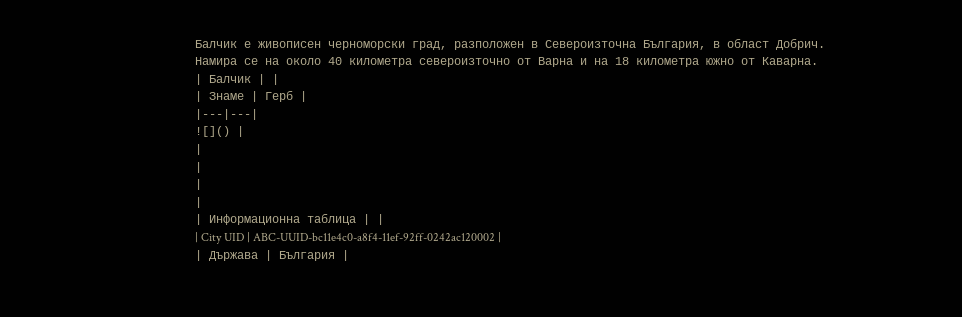Балчик е живописен черноморски град, разположен в Североизточна България, в област Добрич. Намира се на около 40 километра североизточно от Варна и на 18 километра южно от Каварна.
| Балчик | |
| Знаме | Герб |
|---|---|
![]() |
|
|
|
|
| Информационна таблица | |
| City UID | ABC-UUID-bc11e4c0-a8f4-11ef-92ff-0242ac120002 |
| Държава | България |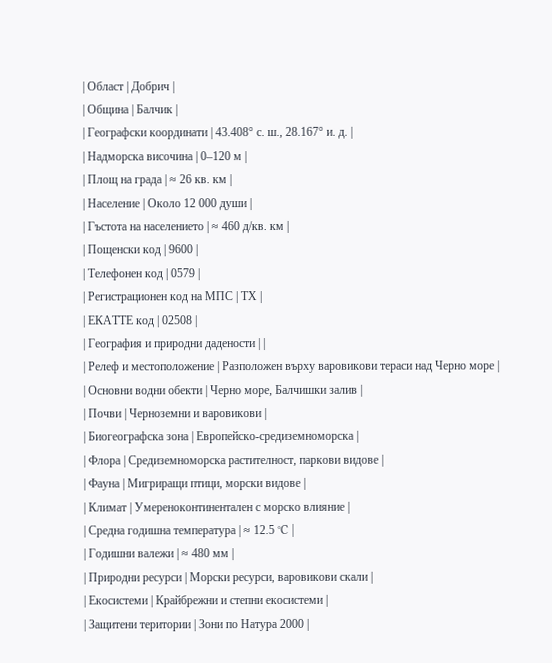| Област | Добрич |
| Община | Балчик |
| Географски координати | 43.408° с. ш., 28.167° и. д. |
| Надморска височина | 0–120 м |
| Площ на града | ≈ 26 кв. км |
| Население | Около 12 000 души |
| Гъстота на населението | ≈ 460 д/кв. км |
| Пощенски код | 9600 |
| Телефонен код | 0579 |
| Регистрационен код на МПС | ТХ |
| ЕКАТТЕ код | 02508 |
| География и природни дадености | |
| Релеф и местоположение | Разположен върху варовикови тераси над Черно море |
| Основни водни обекти | Черно море, Балчишки залив |
| Почви | Черноземни и варовикови |
| Биогеографска зона | Европейско-средиземноморска |
| Флора | Средиземноморска растителност, паркови видове |
| Фауна | Мигриращи птици, морски видове |
| Климат | Умереноконтинентален с морско влияние |
| Средна годишна температура | ≈ 12.5 °C |
| Годишни валежи | ≈ 480 мм |
| Природни ресурси | Морски ресурси, варовикови скали |
| Екосистеми | Крайбрежни и степни екосистеми |
| Защитени територии | Зони по Натура 2000 |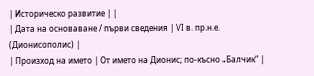| Историческо развитие | |
| Дата на основаване / първи сведения | VI в. пр.н.е. (Дионисополис) |
| Произход на името | От името на Дионис; по-късно „Балчик“ |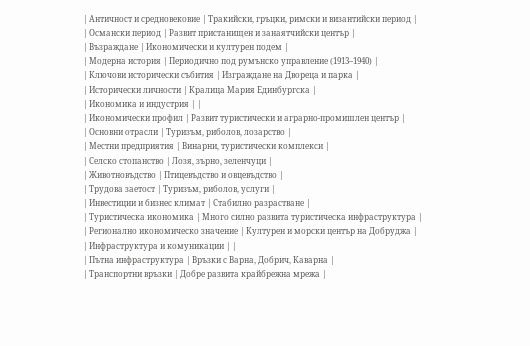| Античност и средновековие | Тракийски, гръцки, римски и византийски период |
| Османски период | Развит пристанищен и занаятчийски център |
| Възраждане | Икономически и културен подем |
| Модерна история | Периодично под румънско управление (1913–1940) |
| Ключови исторически събития | Изграждане на Двореца и парка |
| Исторически личности | Кралица Мария Единбургска |
| Икономика и индустрия | |
| Икономически профил | Развит туристически и аграрно-промишлен център |
| Основни отрасли | Туризъм, риболов, лозарство |
| Местни предприятия | Винарни, туристически комплекси |
| Селско стопанство | Лозя, зърно, зеленчуци |
| Животновъдство | Птицевъдство и овцевъдство |
| Трудова заетост | Туризъм, риболов, услуги |
| Инвестиции и бизнес климат | Стабилно разрастване |
| Туристическа икономика | Много силно развита туристическа инфраструктура |
| Регионално икономическо значение | Културен и морски център на Добруджа |
| Инфраструктура и комуникации | |
| Пътна инфраструктура | Връзки с Варна, Добрич, Каварна |
| Транспортни връзки | Добре развита крайбрежна мрежа |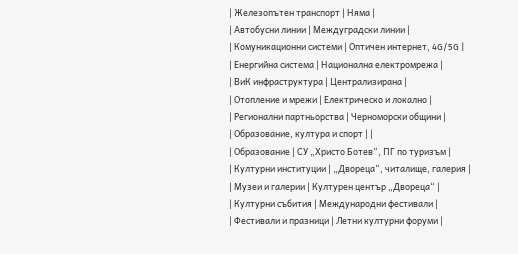| Железопътен транспорт | Няма |
| Автобусни линии | Междуградски линии |
| Комуникационни системи | Оптичен интернет, 4G/5G |
| Енергийна система | Национална електромрежа |
| ВиК инфраструктура | Централизирана |
| Отопление и мрежи | Електрическо и локално |
| Регионални партньорства | Черноморски общини |
| Образование, култура и спорт | |
| Образование | СУ „Христо Ботев“, ПГ по туризъм |
| Културни институции | „Двореца“, читалище, галерия |
| Музеи и галерии | Културен център „Двореца“ |
| Културни събития | Международни фестивали |
| Фестивали и празници | Летни културни форуми |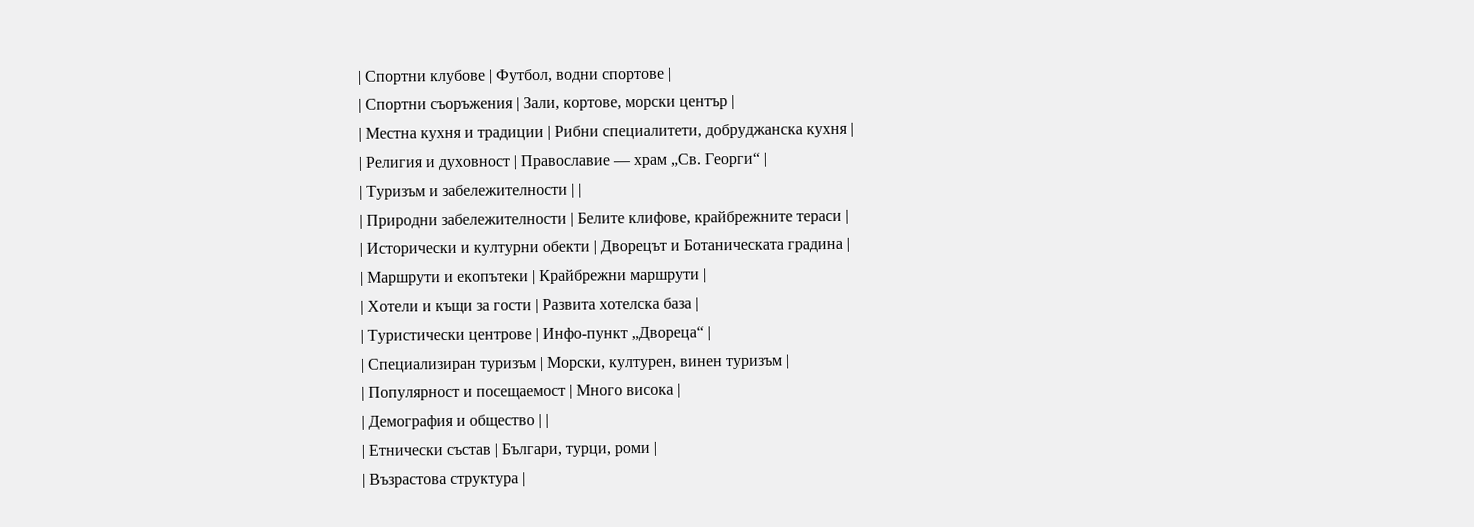| Спортни клубове | Футбол, водни спортове |
| Спортни съоръжения | Зали, кортове, морски център |
| Местна кухня и традиции | Рибни специалитети, добруджанска кухня |
| Религия и духовност | Православие — храм „Св. Георги“ |
| Туризъм и забележителности | |
| Природни забележителности | Белите клифове, крайбрежните тераси |
| Исторически и културни обекти | Дворецът и Ботаническата градина |
| Маршрути и екопътеки | Крайбрежни маршрути |
| Хотели и къщи за гости | Развита хотелска база |
| Туристически центрове | Инфо-пункт „Двореца“ |
| Специализиран туризъм | Морски, културен, винен туризъм |
| Популярност и посещаемост | Много висока |
| Демография и общество | |
| Етнически състав | Българи, турци, роми |
| Възрастова структура |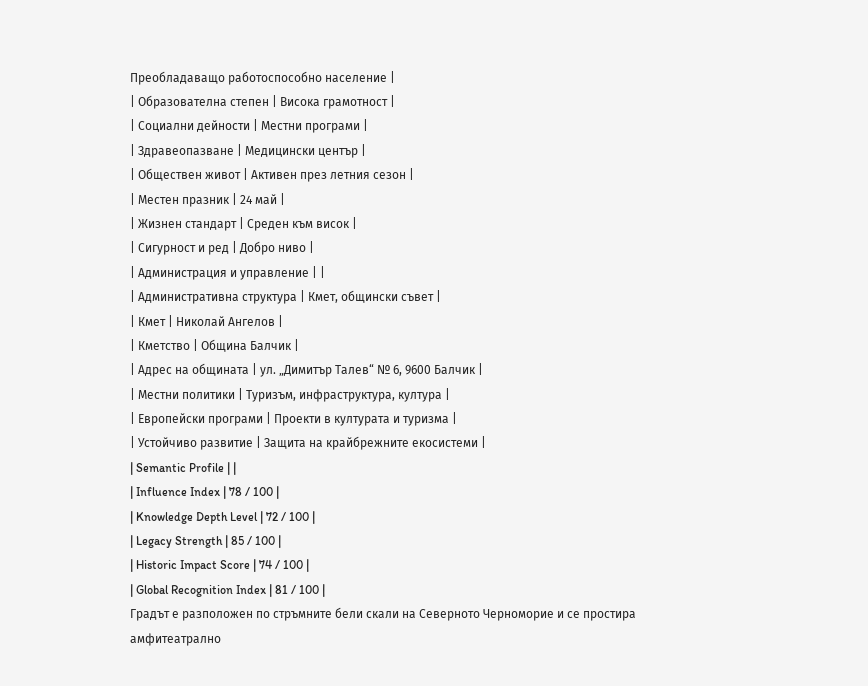Преобладаващо работоспособно население |
| Образователна степен | Висока грамотност |
| Социални дейности | Местни програми |
| Здравеопазване | Медицински център |
| Обществен живот | Активен през летния сезон |
| Местен празник | 24 май |
| Жизнен стандарт | Среден към висок |
| Сигурност и ред | Добро ниво |
| Администрация и управление | |
| Административна структура | Кмет, общински съвет |
| Кмет | Николай Ангелов |
| Кметство | Община Балчик |
| Адрес на общината | ул. „Димитър Талев“ № 6, 9600 Балчик |
| Местни политики | Туризъм, инфраструктура, култура |
| Европейски програми | Проекти в културата и туризма |
| Устойчиво развитие | Защита на крайбрежните екосистеми |
| Semantic Profile | |
| Influence Index | 78 / 100 |
| Knowledge Depth Level | 72 / 100 |
| Legacy Strength | 85 / 100 |
| Historic Impact Score | 74 / 100 |
| Global Recognition Index | 81 / 100 |
Градът е разположен по стръмните бели скали на Северното Черноморие и се простира амфитеатрално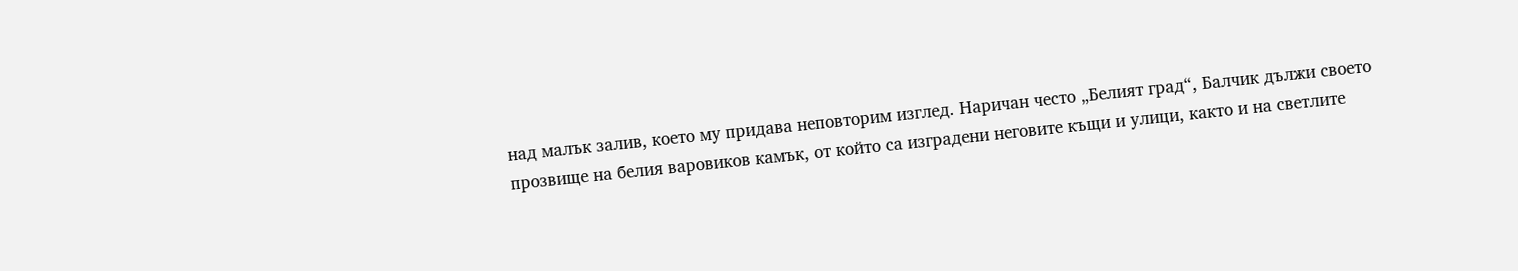над малък залив, което му придава неповторим изглед. Наричан често „Белият град“, Балчик дължи своето прозвище на белия варовиков камък, от който са изградени неговите къщи и улици, както и на светлите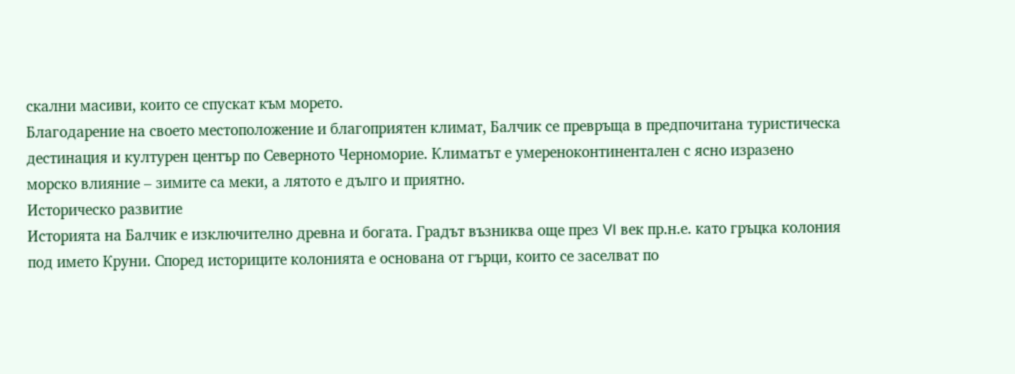скални масиви, които се спускат към морето.
Благодарение на своето местоположение и благоприятен климат, Балчик се превръща в предпочитана туристическа дестинация и културен център по Северното Черноморие. Климатът е умереноконтинентален с ясно изразено морско влияние – зимите са меки, а лятото е дълго и приятно.
Историческо развитие
Историята на Балчик е изключително древна и богата. Градът възниква още през VI век пр.н.е. като гръцка колония под името Круни. Според историците колонията е основана от гърци, които се заселват по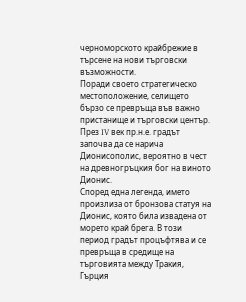черноморското крайбрежие в търсене на нови търговски възможности.
Поради своето стратегическо местоположение, селището бързо се превръща във важно пристанище и търговски център. През IV век пр.н.е. градът започва да се нарича Дионисополис, вероятно в чест на древногръцкия бог на виното Дионис.
Според една легенда, името произлиза от бронзова статуя на Дионис, която била извадена от морето край брега. В този период градът процъфтява и се превръща в средище на търговията между Тракия, Гърция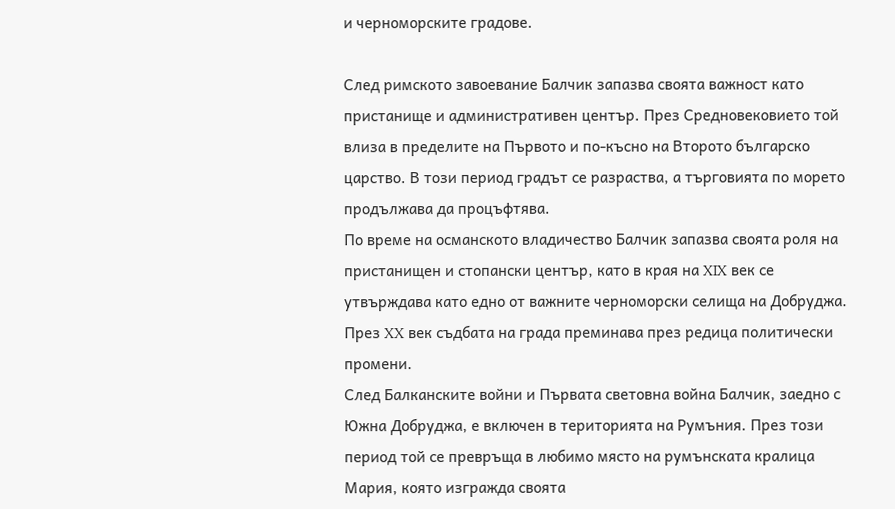и черноморските градове.

След римското завоевание Балчик запазва своята важност като пристанище и административен център. През Средновековието той влиза в пределите на Първото и по-късно на Второто българско царство. В този период градът се разраства, а търговията по морето продължава да процъфтява.
По време на османското владичество Балчик запазва своята роля на пристанищен и стопански център, като в края на XIX век се утвърждава като едно от важните черноморски селища на Добруджа. През XX век съдбата на града преминава през редица политически промени.
След Балканските войни и Първата световна война Балчик, заедно с Южна Добруджа, е включен в територията на Румъния. През този период той се превръща в любимо място на румънската кралица Мария, която изгражда своята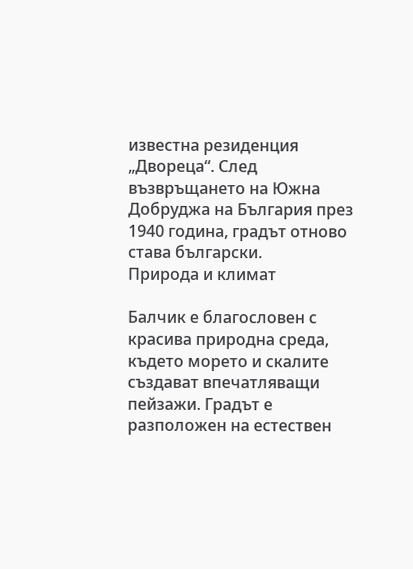известна резиденция „Двореца“. След възвръщането на Южна Добруджа на България през 1940 година, градът отново става български.
Природа и климат

Балчик е благословен с красива природна среда, където морето и скалите създават впечатляващи пейзажи. Градът е разположен на естествен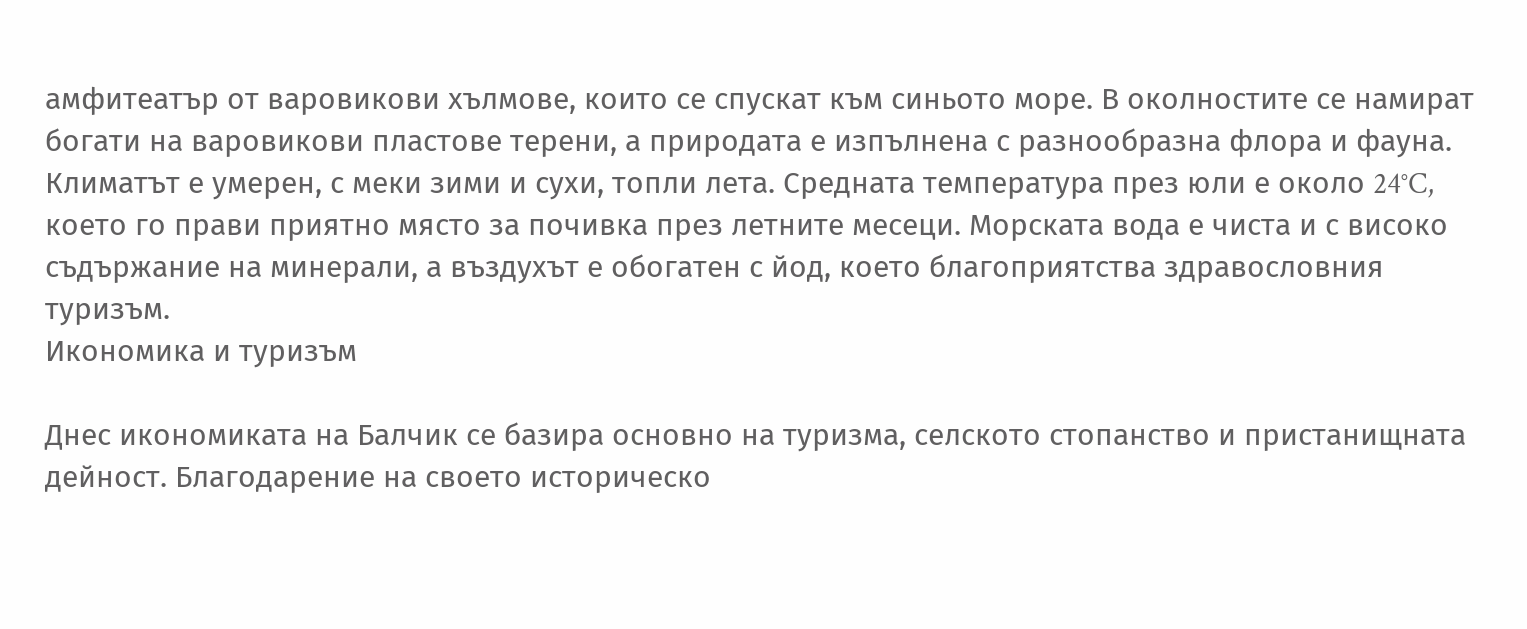амфитеатър от варовикови хълмове, които се спускат към синьото море. В околностите се намират богати на варовикови пластове терени, а природата е изпълнена с разнообразна флора и фауна.
Климатът е умерен, с меки зими и сухи, топли лета. Средната температура през юли е около 24°C, което го прави приятно място за почивка през летните месеци. Морската вода е чиста и с високо съдържание на минерали, а въздухът е обогатен с йод, което благоприятства здравословния туризъм.
Икономика и туризъм

Днес икономиката на Балчик се базира основно на туризма, селското стопанство и пристанищната дейност. Благодарение на своето историческо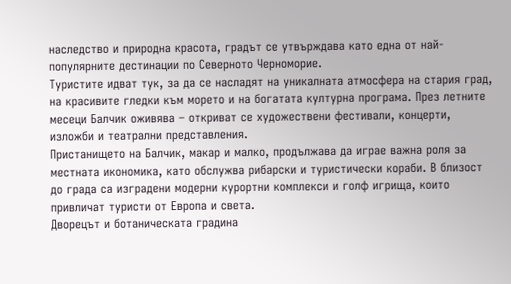наследство и природна красота, градът се утвърждава като една от най-популярните дестинации по Северното Черноморие.
Туристите идват тук, за да се насладят на уникалната атмосфера на стария град, на красивите гледки към морето и на богатата културна програма. През летните месеци Балчик оживява – откриват се художествени фестивали, концерти, изложби и театрални представления.
Пристанището на Балчик, макар и малко, продължава да играе важна роля за местната икономика, като обслужва рибарски и туристически кораби. В близост до града са изградени модерни курортни комплекси и голф игрища, които привличат туристи от Европа и света.
Дворецът и ботаническата градина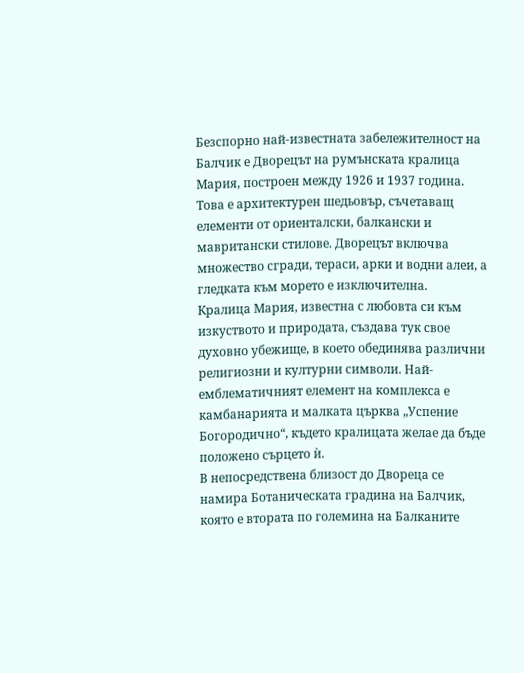Безспорно най-известната забележителност на Балчик е Дворецът на румънската кралица Мария, построен между 1926 и 1937 година. Това е архитектурен шедьовър, съчетаващ елементи от ориенталски, балкански и мавритански стилове. Дворецът включва множество сгради, тераси, арки и водни алеи, а гледката към морето е изключителна.
Кралица Мария, известна с любовта си към изкуството и природата, създава тук свое духовно убежище, в което обединява различни религиозни и културни символи. Най-емблематичният елемент на комплекса е камбанарията и малката църква „Успение Богородично“, където кралицата желае да бъде положено сърцето ѝ.
В непосредствена близост до Двореца се намира Ботаническата градина на Балчик, която е втората по големина на Балканите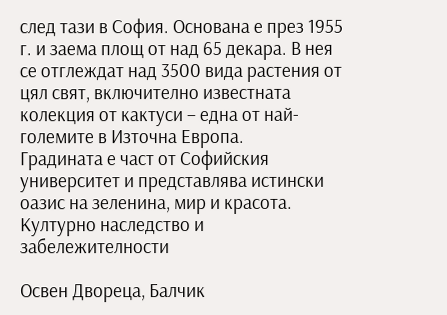след тази в София. Основана е през 1955 г. и заема площ от над 65 декара. В нея се отглеждат над 3500 вида растения от цял свят, включително известната колекция от кактуси – една от най-големите в Източна Европа.
Градината е част от Софийския университет и представлява истински оазис на зеленина, мир и красота.
Културно наследство и забележителности

Освен Двореца, Балчик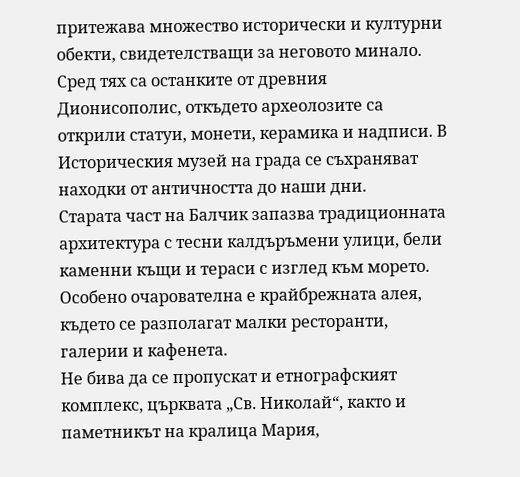притежава множество исторически и културни обекти, свидетелстващи за неговото минало. Сред тях са останките от древния Дионисополис, откъдето археолозите са открили статуи, монети, керамика и надписи. В Историческия музей на града се съхраняват находки от античността до наши дни.
Старата част на Балчик запазва традиционната архитектура с тесни калдъръмени улици, бели каменни къщи и тераси с изглед към морето. Особено очарователна е крайбрежната алея, където се разполагат малки ресторанти, галерии и кафенета.
Не бива да се пропускат и етнографският комплекс, църквата „Св. Николай“, както и паметникът на кралица Мария,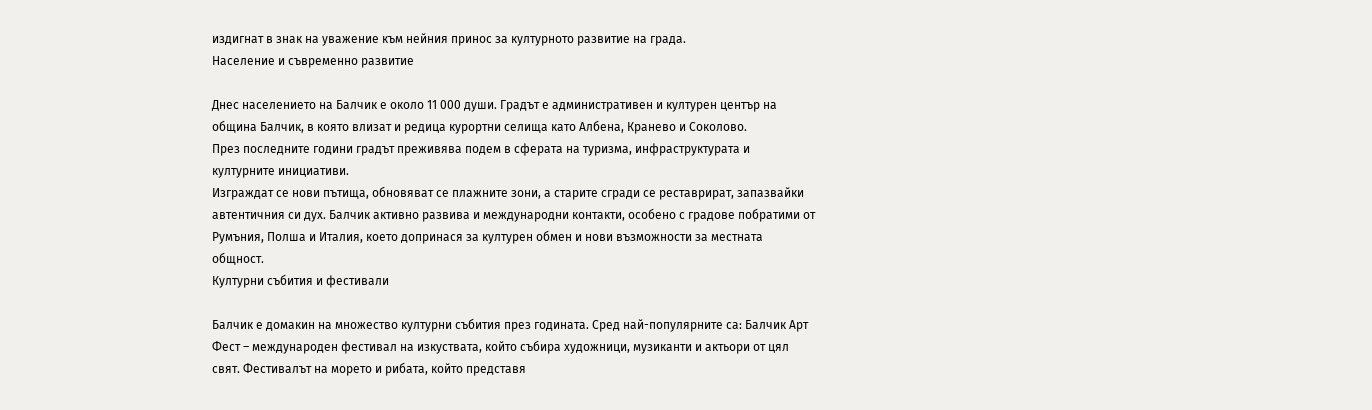издигнат в знак на уважение към нейния принос за културното развитие на града.
Население и съвременно развитие

Днес населението на Балчик е около 11 000 души. Градът е административен и културен център на община Балчик, в която влизат и редица курортни селища като Албена, Кранево и Соколово.
През последните години градът преживява подем в сферата на туризма, инфраструктурата и културните инициативи.
Изграждат се нови пътища, обновяват се плажните зони, а старите сгради се реставрират, запазвайки автентичния си дух. Балчик активно развива и международни контакти, особено с градове побратими от Румъния, Полша и Италия, което допринася за културен обмен и нови възможности за местната общност.
Културни събития и фестивали

Балчик е домакин на множество културни събития през годината. Сред най-популярните са: Балчик Арт Фест – международен фестивал на изкуствата, който събира художници, музиканти и актьори от цял свят. Фестивалът на морето и рибата, който представя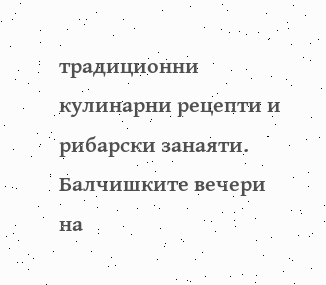традиционни кулинарни рецепти и рибарски занаяти.
Балчишките вечери на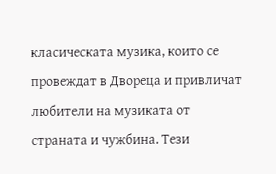класическата музика, които се провеждат в Двореца и привличат любители на музиката от страната и чужбина. Тези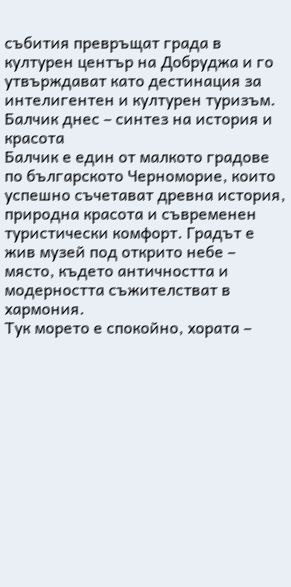събития превръщат града в културен център на Добруджа и го утвърждават като дестинация за интелигентен и културен туризъм.
Балчик днес – синтез на история и красота
Балчик е един от малкото градове по българското Черноморие, които успешно съчетават древна история, природна красота и съвременен туристически комфорт. Градът е жив музей под открито небе – място, където античността и модерността съжителстват в хармония.
Тук морето е спокойно, хората –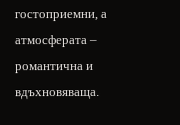гостоприемни, а атмосферата – романтична и вдъхновяваща.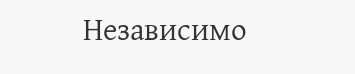Независимо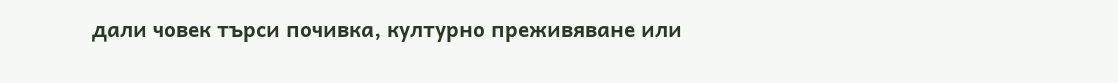дали човек търси почивка, културно преживяване или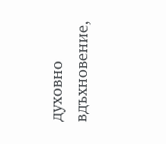духовно вдъхновение,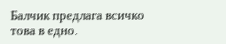Балчик предлага всичко това в едно.